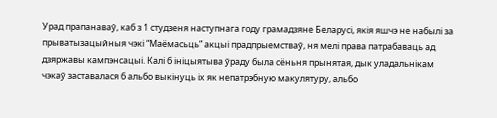Урад прапанаваў, каб з 1 студзеня наступнага году грамадзяне Беларусі, якія яшчэ не набылі за прыватызацыйныя чэкі “Маёмасьць” акцыі прадпрыемстваў, ня мелі права патрабаваць ад дзяржавы кампэнсацыі. Калі б ініцыятыва ўраду была сёньня прынятая, дык уладальнікам чэкаў заставалася б альбо выкінуць іх як непатрэбную макулятуру, альбо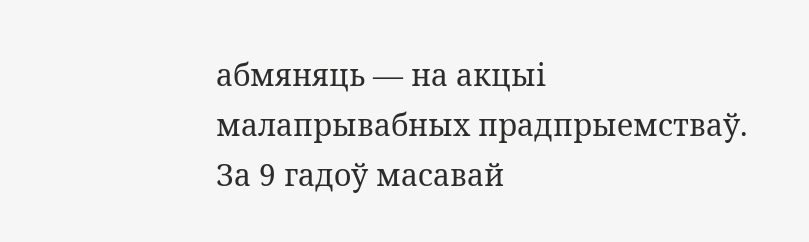абмяняць — на акцыі малапрывабных прадпрыемстваў.
За 9 гадоў масавай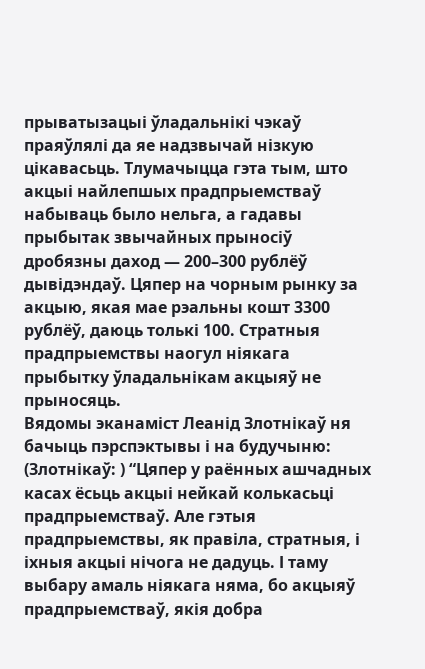прыватызацыі ўладальнікі чэкаў праяўлялі да яе надзвычай нізкую цікавасьць. Тлумачыцца гэта тым, што акцыі найлепшых прадпрыемстваў набываць было нельга, а гадавы прыбытак звычайных прыносіў дробязны даход — 200–300 рублёў дывідэндаў. Цяпер на чорным рынку за акцыю, якая мае рэальны кошт 3300 рублёў, даюць толькі 100. Стратныя прадпрыемствы наогул ніякага прыбытку ўладальнікам акцыяў не прыносяць.
Вядомы эканаміст Леанід Злотнікаў ня бачыць пэрспэктывы і на будучыню:
(Злотнікаў: ) “Цяпер у раённых ашчадных касах ёсьць акцыі нейкай колькасьці прадпрыемстваў. Але гэтыя прадпрыемствы, як правіла, стратныя, і іхныя акцыі нічога не дадуць. І таму выбару амаль ніякага няма, бо акцыяў прадпрыемстваў, якія добра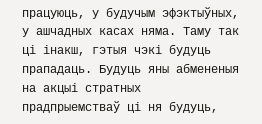працуюць, у будучым эфэктыўных, у ашчадных касах няма. Таму так ці інакш, гэтыя чэкі будуць прападаць. Будуць яны абмененыя на акцыі стратных прадпрыемстваў ці ня будуць,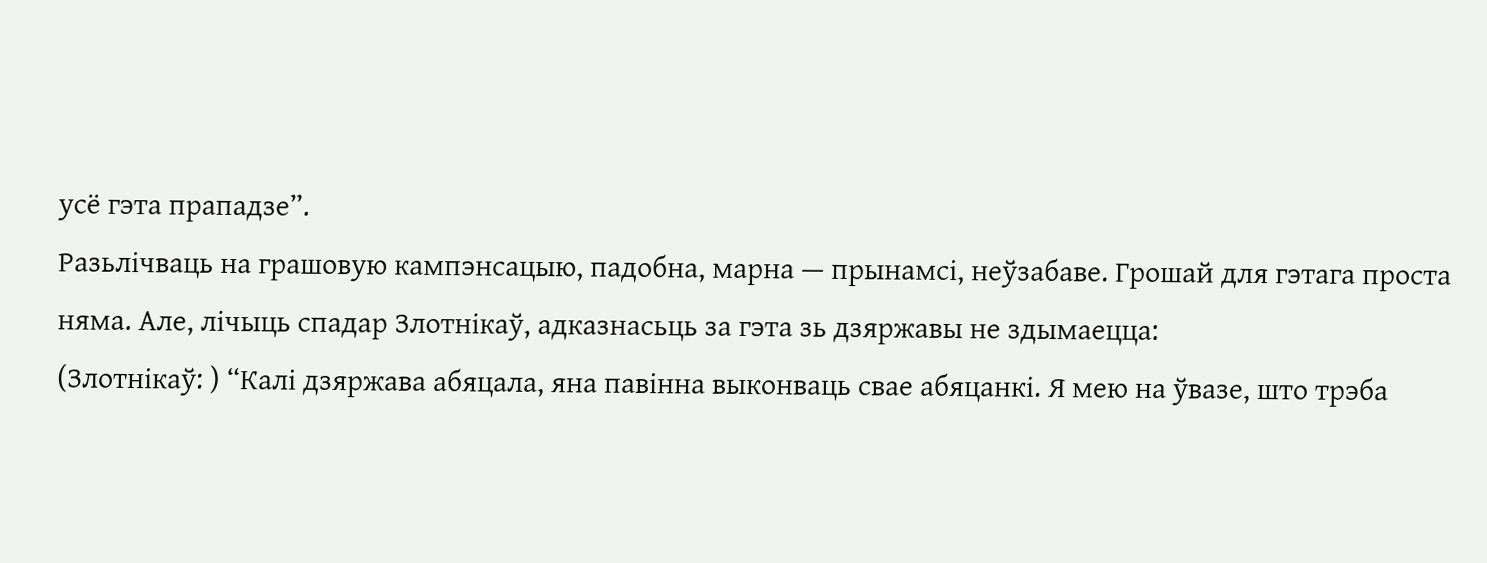усё гэта прападзе”.
Разьлічваць на грашовую кампэнсацыю, падобна, марна — прынамсі, неўзабаве. Грошай для гэтага проста няма. Але, лічыць спадар Злотнікаў, адказнасьць за гэта зь дзяржавы не здымаецца:
(Злотнікаў: ) “Калі дзяржава абяцала, яна павінна выконваць свае абяцанкі. Я мею на ўвазе, што трэба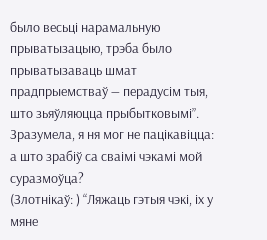было весьці нарамальную прыватызацыю, трэба было прыватызаваць шмат прадпрыемстваў — перадусім тыя, што зьяўляюцца прыбытковымі”.
Зразумела, я ня мог не пацікавіцца: а што зрабіў са сваімі чэкамі мой суразмоўца?
(Злотнікаў: ) “Ляжаць гэтыя чэкі, іх у мяне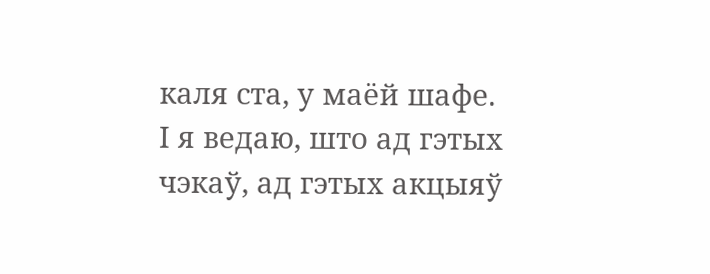каля ста, у маёй шафе. І я ведаю, што ад гэтых чэкаў, ад гэтых акцыяў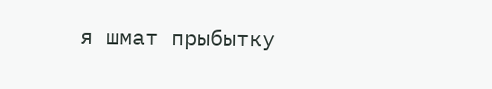я шмат прыбытку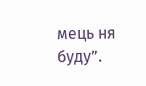мець ня буду”.